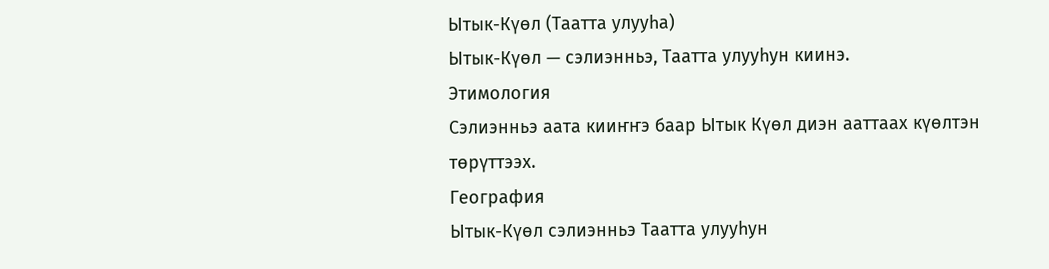Ытык-Күөл (Таатта улууһа)
Ытык-Күөл — сэлиэнньэ, Таатта улууһун киинэ.
Этимология
Сэлиэнньэ аата кииҥҥэ баар Ытык Күөл диэн ааттаах күөлтэн төрүттээх.
География
Ытык-Күөл сэлиэнньэ Таатта улууһун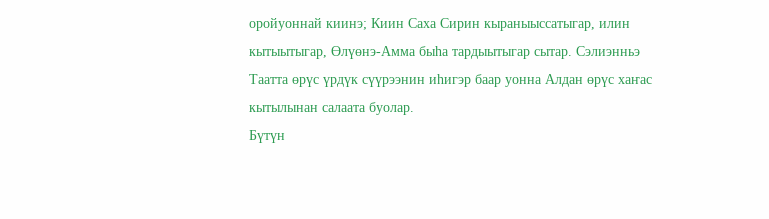оройуоннай киинэ; Киин Саха Сирин кыраныыссатыгар, илин кытыытыгар, Өлүөнэ-Амма быһа тардыытыгар сытар. Сэлиэнньэ Таатта өрүс үрдүк сүүрээнин иһигэр баар уонна Алдан өрүс хаҥас кытылынан салаата буолар.
Бүтүн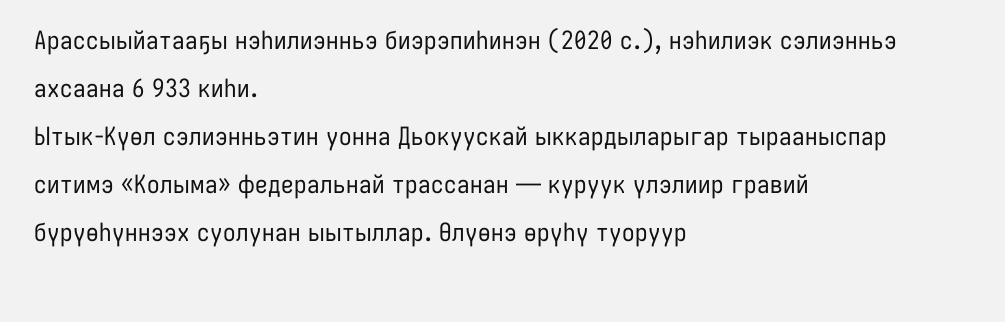Арассыыйатааҕы нэһилиэнньэ биэрэпиһинэн (2020 с.), нэһилиэк сэлиэнньэ ахсаана 6 933 киһи.
Ытык-Күөл сэлиэнньэтин уонна Дьокуускай ыккардыларыгар тырааныспар ситимэ «Колыма» федеральнай трассанан — куруук үлэлиир гравий бүрүөһүннээх суолунан ыытыллар. Өлүөнэ өрүһү туоруур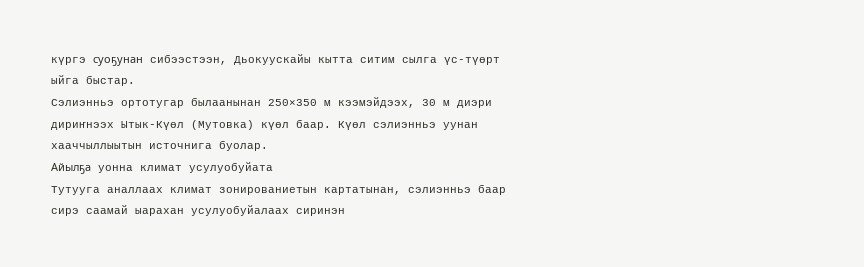күргэ суоҕунан сибээстээн, Дьокуускайы кытта ситим сылга үс-түөрт ыйга быстар.
Сэлиэнньэ ортотугар былаанынан 250×350 м кээмэйдээх, 30 м диэри дириҥнээх Ытык-Күөл (Мутовка) күөл баар. Күөл сэлиэнньэ уунан хааччыллыытын источнига буолар.
Айылҕа уонна климат усулуобуйата
Тутууга аналлаах климат зонированиетын картатынан, сэлиэнньэ баар сирэ саамай ыарахан усулуобуйалаах сиринэн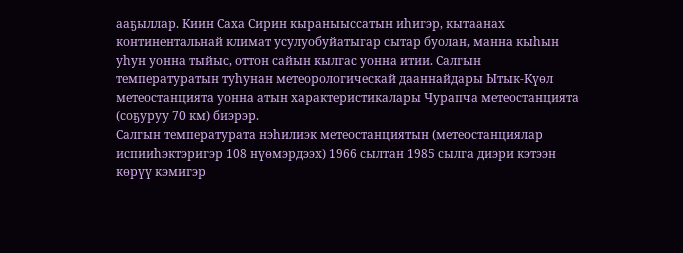ааҕыллар. Киин Саха Сирин кыраныыссатын иһигэр, кытаанах континентальнай климат усулуобуйатыгар сытар буолан, манна кыһын уһун уонна тыйыс, оттон сайын кылгас уонна итии. Салгын температуратын туһунан метеорологическай дааннайдары Ытык-Күөл метеостанцията уонна атын характеристикалары Чурапча метеостанцията (соҕуруу 70 км) биэрэр.
Салгын температурата нэһилиэк метеостанциятын (метеостанциялар испииһэктэригэр 108 нүөмэрдээх) 1966 сылтан 1985 сылга диэри кэтээн көрүү кэмигэр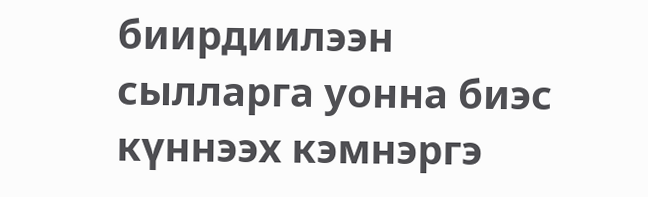биирдиилээн сылларга уонна биэс күннээх кэмнэргэ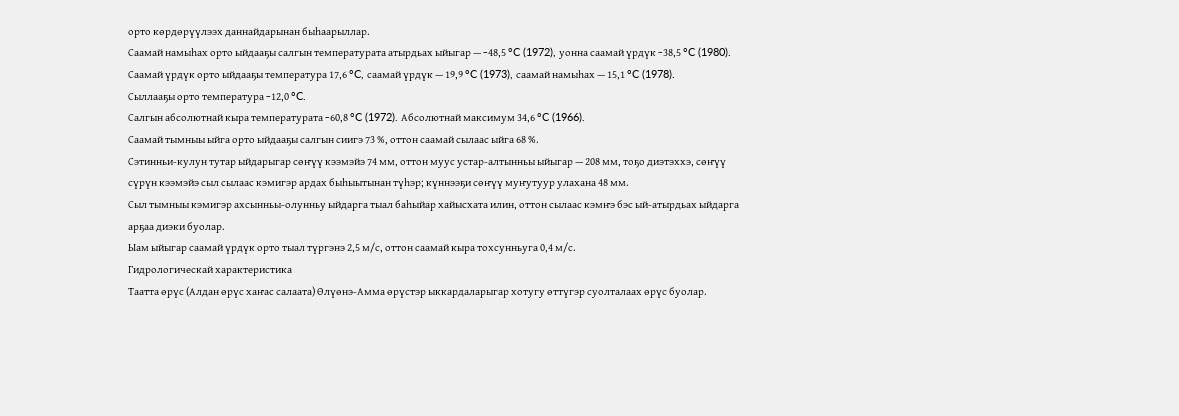орто көрдөрүүлээх даннайдарынан быһаарыллар.
Саамай намыһах орто ыйдааҕы салгын температурата атырдьах ыйыгар — −48,5 °C (1972), уонна саамай үрдүк −38,5 °C (1980).
Саамай үрдүк орто ыйдааҕы температура 17,6 °C, саамай үрдүк — 19,9 °C (1973), саамай намыһах — 15,1 °C (1978).
Сыллааҕы орто температура −12,0 °C.
Салгын абсолютнай кыра температурата −60,8 °C (1972). Абсолютнай максимум 34,6 °C (1966).
Саамай тымныы ыйга орто ыйдааҕы салгын сиигэ 73 %, оттон саамай сылаас ыйга 68 %.
Сэтинньи-кулун тутар ыйдарыгар сөҥүү кээмэйэ 74 мм, оттон муус устар-алтынньы ыйыгар — 208 мм, тоҕо диэтэххэ, сөҥүү сүрүн кээмэйэ сыл сылаас кэмигэр ардах быһыытынан түһэр; күннээҕи сөҥүү муҥутуур улахана 48 мм.
Сыл тымныы кэмигэр ахсынньы-олунньу ыйдарга тыал баһыйар хайысхата илин, оттон сылаас кэмҥэ бэс ый-атырдьах ыйдарга арҕаа диэки буолар.
Ыам ыйыгар саамай үрдүк орто тыал түргэнэ 2,5 м/с, оттон саамай кыра тохсунньуга 0,4 м/с.
Гидрологическай характеристика
Таатта өрүс (Алдан өрүс хаҥас салаата) Өлүөнэ-Амма өрүстэр ыккардаларыгар хотугу өттүгэр суолталаах өрүс буолар.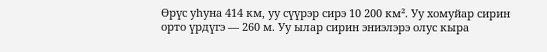Өрүс уһуна 414 км, уу сүүрэр сирэ 10 200 км². Уу хомуйар сирин орто үрдүгэ — 260 м. Уу ылар сирин эниэлэрэ олус кыра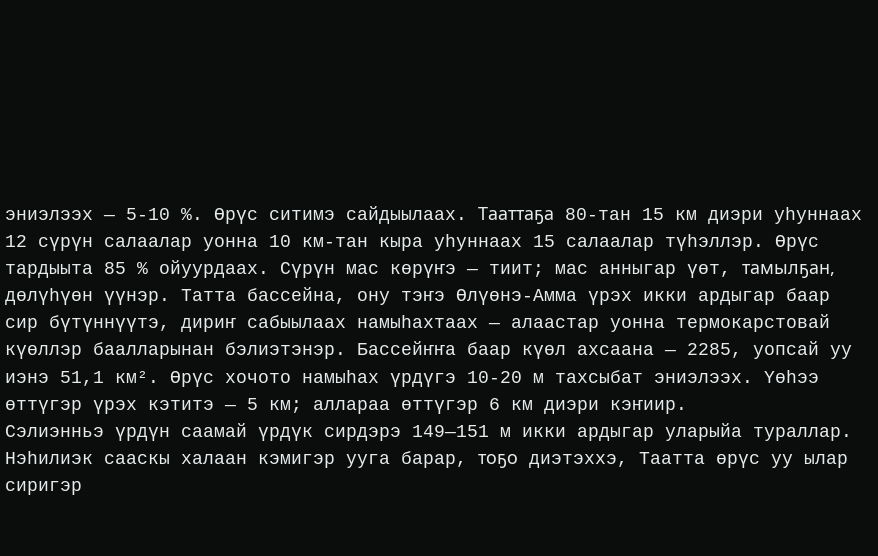эниэлээх — 5-10 %. Өрүс ситимэ сайдыылаах. Тааттаҕа 80-тан 15 км диэри уһуннаах 12 сүрүн салаалар уонна 10 км-тан кыра уһуннаах 15 салаалар түһэллэр. Өрүс тардыыта 85 % ойуурдаах. Сүрүн мас көрүҥэ — тиит; мас анныгар үөт, тамылҕан, дөлүһүөн үүнэр. Татта бассейна, ону тэҥэ Өлүөнэ-Амма үрэх икки ардыгар баар сир бүтүннүүтэ, дириҥ сабыылаах намыһахтаах — алаастар уонна термокарстовай күөллэр баалларынан бэлиэтэнэр. Бассейҥҥа баар күөл ахсаана — 2285, уопсай уу иэнэ 51,1 км². Өрүс хочото намыһах үрдүгэ 10-20 м тахсыбат эниэлээх. Үөһээ өттүгэр үрэх кэтитэ — 5 км; аллараа өттүгэр 6 км диэри кэҥиир.
Сэлиэнньэ үрдүн саамай үрдүк сирдэрэ 149—151 м икки ардыгар уларыйа тураллар. Нэһилиэк сааскы халаан кэмигэр ууга барар, тоҕо диэтэххэ, Таатта өрүс уу ылар сиригэр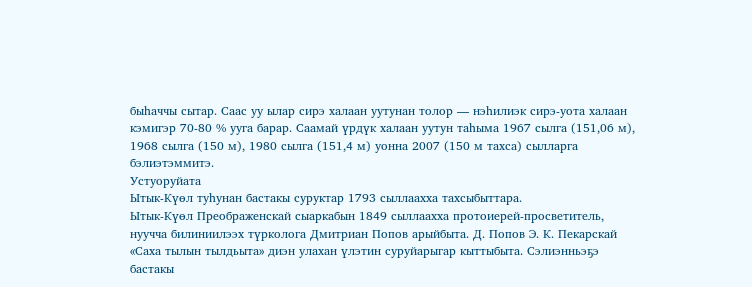быһаччы сытар. Саас уу ылар сирэ халаан уутунан толор — нэһилиэк сирэ-уота халаан кэмигэр 70-80 % ууга барар. Саамай үрдүк халаан уутун таһыма 1967 сылга (151,06 м), 1968 сылга (150 м), 1980 сылга (151,4 м) уонна 2007 (150 м тахса) сылларга бэлиэтэммитэ.
Устуоруйата
Ытык-Күөл туһунан бастакы суруктар 1793 сыллаахха тахсыбыттара.
Ытык-Күөл Преображенскай сыаркабын 1849 сыллаахха протоиерей-просветитель, нуучча билиниилээх түрколога Дмитриан Попов арыйбыта. Д. Попов Э. К. Пекарскай «Саха тылын тылдьыта» диэн улахан үлэтин суруйарыгар кыттыбыта. Сэлиэнньэҕэ бастакы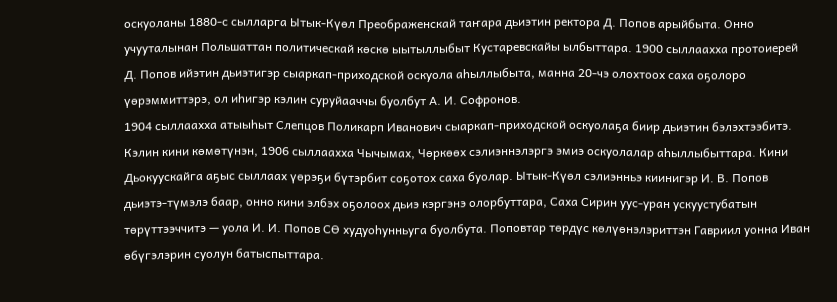оскуоланы 1880-с сылларга Ытык-Күөл Преображенскай таҥара дьиэтин ректора Д. Попов арыйбыта. Онно учууталынан Польшаттан политическай көскө ыытыллыбыт Кустаревскайы ылбыттара. 1900 сыллаахха протоиерей Д. Попов ийэтин дьиэтигэр сыаркап-приходской оскуола аһыллыбыта, манна 20-чэ олохтоох саха оҕолоро үөрэммиттэрэ, ол иһигэр кэлин суруйааччы буолбут А. И. Софронов.
1904 сыллаахха атыыһыт Слепцов Поликарп Иванович сыаркап-приходской оскуолаҕа биир дьиэтин бэлэхтээбитэ. Кэлин кини көмөтүнэн, 1906 сыллаахха Чычымах, Чөркөөх сэлиэннэлэргэ эмиэ оскуолалар аһыллыбыттара. Кини Дьокуускайга аҕыс сыллаах үөрэҕи бүтэрбит соҕотох саха буолар. Ытык-Күөл сэлиэнньэ киинигэр И. В. Попов дьиэтэ-түмэлэ баар, онно кини элбэх оҕолоох дьиэ кэргэнэ олорбуттара, Саха Сирин уус-уран ускуустубатын төрүттээччитэ — уола И. И. Попов СӨ худуоһунньуга буолбута. Поповтар төрдүс көлүөнэлэриттэн Гавриил уонна Иван өбүгэлэрин суолун батыспыттара.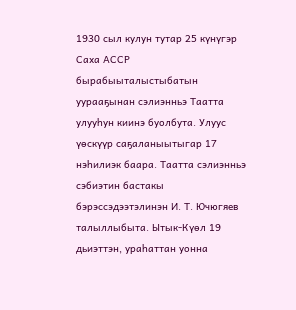1930 сыл кулун тутар 25 күнүгэр Саха АССР бырабыыталыстыбатын уурааҕынан сэлиэнньэ Таатта улууһун киинэ буолбута. Улуус үөскүүр саҕаланыытыгар 17 нэһилиэк баара. Таатта сэлиэнньэ сэбиэтин бастакы бэрэссэдээтэлинэн И. Т. Ючюгяев талыллыбыта. Ытык-Күөл 19 дьиэттэн, ураһаттан уонна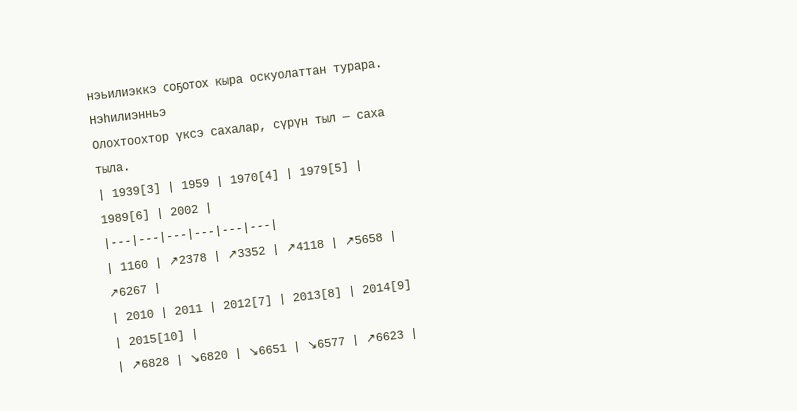нэьилиэккэ соҕотох кыра оскуолаттан турара.
Нэһилиэнньэ
Олохтоохтор үксэ сахалар, сүрүн тыл — саха тыла.
| 1939[3] | 1959 | 1970[4] | 1979[5] | 1989[6] | 2002 |
|---|---|---|---|---|---|
| 1160 | ↗2378 | ↗3352 | ↗4118 | ↗5658 | ↗6267 |
| 2010 | 2011 | 2012[7] | 2013[8] | 2014[9] | 2015[10] |
| ↗6828 | ↘6820 | ↘6651 | ↘6577 | ↗6623 |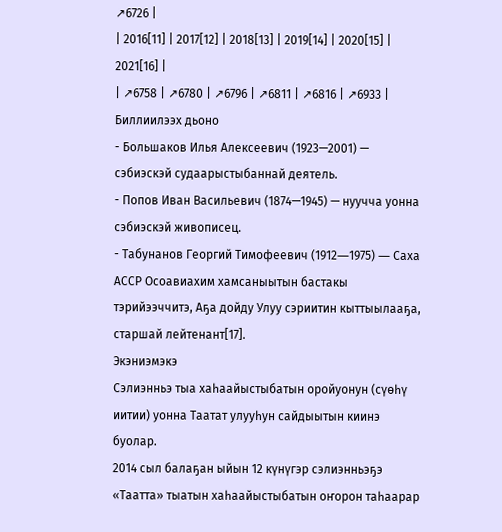↗6726 |
| 2016[11] | 2017[12] | 2018[13] | 2019[14] | 2020[15] | 2021[16] |
| ↗6758 | ↗6780 | ↗6796 | ↗6811 | ↗6816 | ↗6933 |
Биллиилээх дьоно
- Большаков Илья Алексеевич (1923—2001) — сэбиэскэй судаарыстыбаннай деятель.
- Попов Иван Васильевич (1874—1945) — нуучча уонна сэбиэскэй живописец.
- Табунанов Георгий Тимофеевич (1912―1975) ― Саха АССР Осоавиахим хамсаныытын бастакы тэрийээччитэ, Аҕа дойду Улуу сэриитин кыттыылааҕа, старшай лейтенант[17].
Экэниэмэкэ
Сэлиэнньэ тыа хаһаайыстыбатын оройуонун (сүөһү иитии) уонна Таатат улууһун сайдыытын киинэ буолар.
2014 сыл балаҕан ыйын 12 күнүгэр сэлиэнньэҕэ «Таатта» тыатын хаһаайыстыбатын оҥорон таһаарар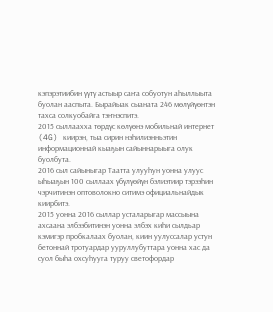кэпэрэтиибин үүтү астыыр саҥа собуотун аһыллыыта буолан ааспыта. Бырайыак сыаната 246 мөлүйүөнтэн тахса солкуобайга тэҥнэспитэ.
2015 сыллаахха төрдүс көлүөнэ мобильнай интернет (4G) киирэн, тыа сирин нэһилиэнньэтин информационнай кыаҕын сайыннарыыга олук буолбута.
2016 сыл сайыныгар Таатта улууһун уонна улуус ыһыаҕын 100 сыллаах үбүлүөйүн бэлиэтиир тэрээһин чэрчитинэн оптоволокно ситимэ официальнайдык киирбитэ.
2015 уонна 2016 сыллар усталарыгар массыына ахсаана элбээбитинэн уонна элбэх киһи сылдьар кэмигэр пробкалаах буолан, киин уулуссалар устун бетоннай тротуардар ууруллубуттара уонна хас да суол быһа охсуһууга туруу светофордар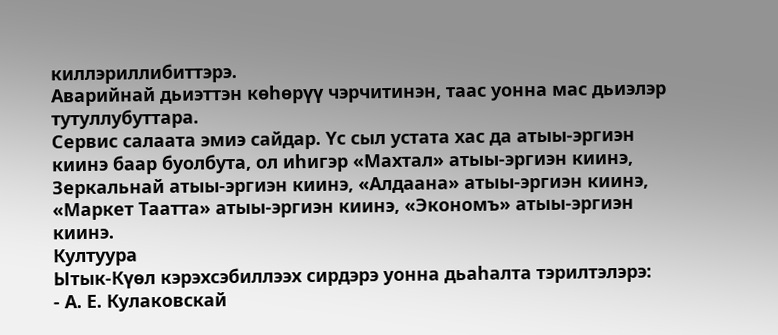киллэриллибиттэрэ.
Аварийнай дьиэттэн көһөрүү чэрчитинэн, таас уонна мас дьиэлэр тутуллубуттара.
Сервис салаата эмиэ сайдар. Үс сыл устата хас да атыы-эргиэн киинэ баар буолбута, ол иһигэр «Махтал» атыы-эргиэн киинэ, Зеркальнай атыы-эргиэн киинэ, «Алдаана» атыы-эргиэн киинэ, «Маркет Таатта» атыы-эргиэн киинэ, «Экономъ» атыы-эргиэн киинэ.
Култуура
Ытык-Күөл кэрэхсэбиллээх сирдэрэ уонна дьаһалта тэрилтэлэрэ:
- А. Е. Кулаковскай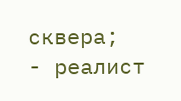сквера;
- реалист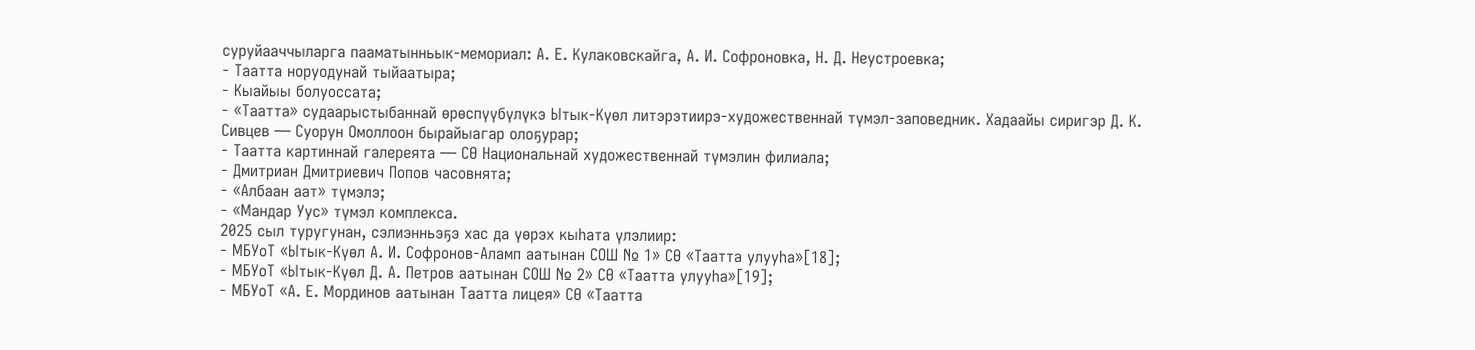суруйааччыларга пааматынньык-мемориал: А. Е. Кулаковскайга, А. И. Софроновка, Н. Д. Неустроевка;
- Таатта норуодунай тыйаатыра;
- Кыайыы болуоссата;
- «Таатта» судаарыстыбаннай өрөспүүбүлүкэ Ытык-Күөл литэрэтиирэ-художественнай түмэл-заповедник. Хадаайы сиригэр Д. К. Сивцев — Суорун Омоллоон бырайыагар олоҕурар;
- Таатта картиннай галереята — СӨ Национальнай художественнай түмэлин филиала;
- Дмитриан Дмитриевич Попов часовнята;
- «Албаан аат» түмэлэ;
- «Мандар Уус» түмэл комплекса.
2025 сыл туругунан, сэлиэнньэҕэ хас да үөрэх кыһата үлэлиир:
- МБУоТ «Ытык-Күөл А. И. Софронов-Аламп аатынан СОШ № 1» СӨ «Таатта улууһа»[18];
- МБУоТ «Ытык-Күөл Д. А. Петров аатынан СОШ № 2» СӨ «Таатта улууһа»[19];
- МБУоТ «А. Е. Мординов аатынан Таатта лицея» СӨ «Таатта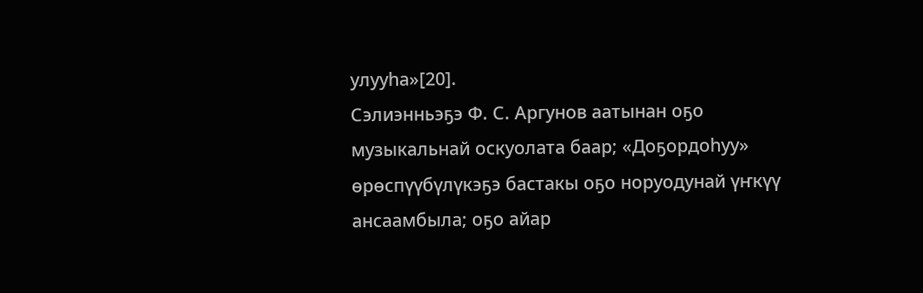улууһа»[20].
Сэлиэнньэҕэ Ф. С. Аргунов аатынан оҕо музыкальнай оскуолата баар; «Доҕордоһуу» өрөспүүбүлүкэҕэ бастакы оҕо норуодунай үҥкүү ансаамбыла; оҕо айар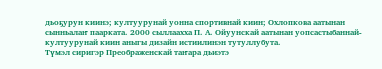дьоҕурун киинэ; култуурунай уонна спортивнай киин; Охлопкова аатынан сынньалаҥ паарката. 2000 сыллаахха П. А. Ойуунскай аатынан уопсастыбаннай-култуурунай киин аныгы дизайн истиилинэн тутуллубута.
Түмэл сиригэр Преображенскай таҥара дьиэтэ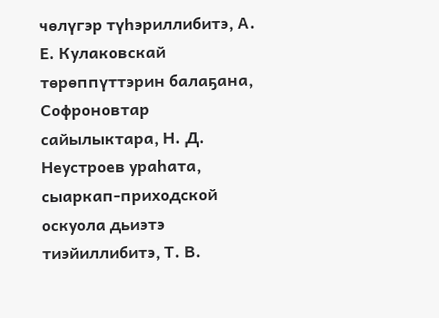чөлүгэр түһэриллибитэ, А. Е. Кулаковскай төрөппүттэрин балаҕана, Софроновтар сайылыктара, Н. Д. Неустроев ураһата, сыаркап-приходской оскуола дьиэтэ тиэйиллибитэ, Т. В.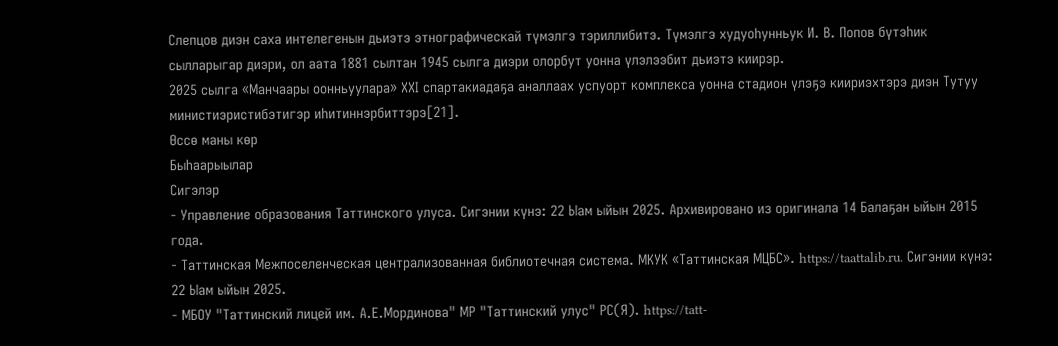Слепцов диэн саха интелегенын дьиэтэ этнографическай түмэлгэ тэриллибитэ. Түмэлгэ худуоһунньук И. В. Попов бүтэһик сылларыгар диэри, ол аата 1881 сылтан 1945 сылга диэри олорбут уонна үлэлээбит дьиэтэ киирэр.
2025 сылга «Манчаары оонньуулара» ХХІ спартакиадаҕа аналлаах успуорт комплекса уонна стадион үлэҕэ киириэхтэрэ диэн Тутуу министиэристибэтигэр иһитиннэрбиттэрэ[21].
Өссө маны көр
Быһаарыылар
Сигэлэр
- Управление образования Таттинского улуса. Сигэнии күнэ: 22 Ыам ыйын 2025. Архивировано из оригинала 14 Балаҕан ыйын 2015 года.
- Таттинская Межпоселенческая централизованная библиотечная система. МКУК «Таттинская МЦБС». https://taattalib.ru. Сигэнии күнэ: 22 Ыам ыйын 2025.
- МБОУ "Таттинский лицей им. А.Е.Мординова" МР "Таттинский улус" РС(Я). https://tatt-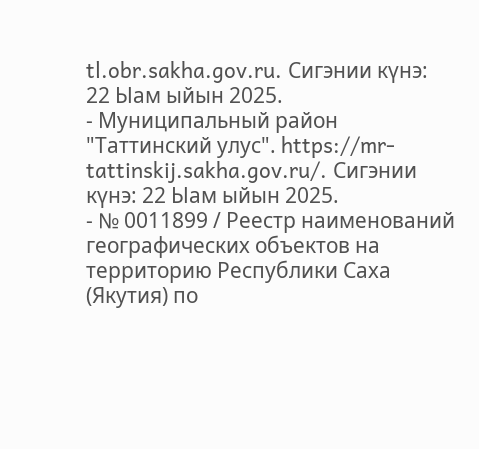tl.obr.sakha.gov.ru. Сигэнии күнэ: 22 Ыам ыйын 2025.
- Муниципальный район "Таттинский улус". https://mr-tattinskij.sakha.gov.ru/. Сигэнии күнэ: 22 Ыам ыйын 2025.
- № 0011899 / Реестр наименований географических объектов на территорию Республики Саха (Якутия) по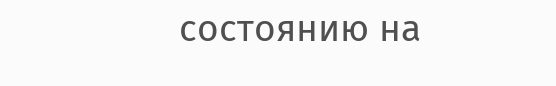состоянию на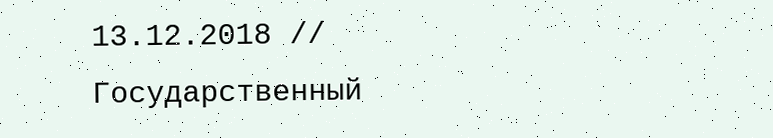13.12.2018 // Государственный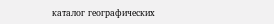каталог географических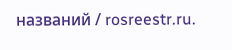названий / rosreestr.ru.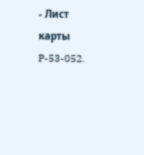- Лист карты P-53-052.